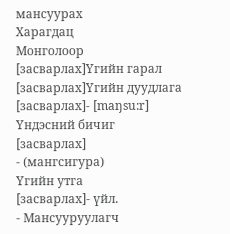мансуурах
Харагдац
Монголоор
[засварлах]Үгийн гарал
[засварлах]Үгийн дуудлага
[засварлах]- [maŋsu:r]
Үндэсний бичиг
[засварлах]
- (мангсигура)
Үгийн утга
[засварлах]- үйл.
- Мансууруулагч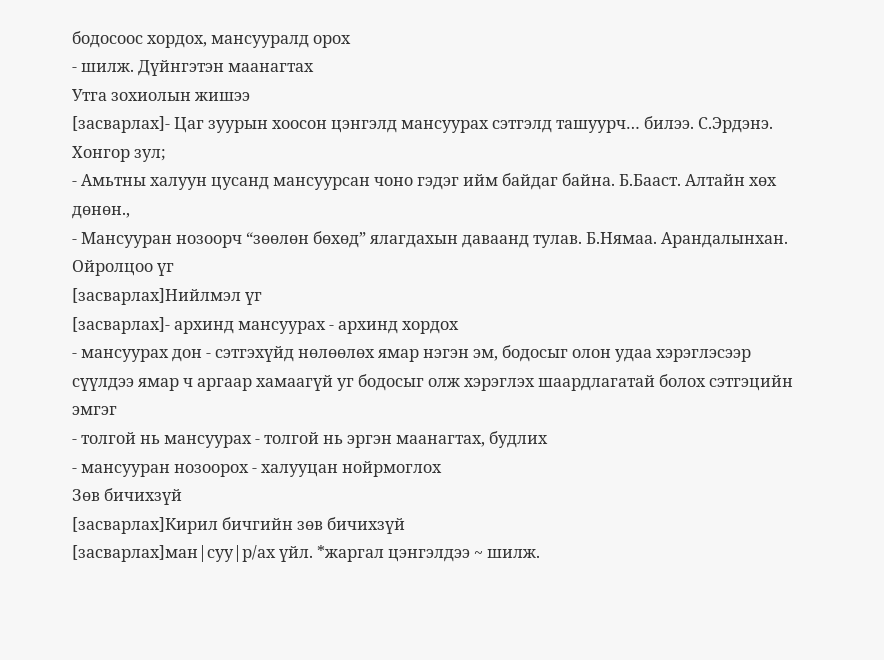бодосоос хордох, мансууралд орох
- шилж. Дүйнгэтэн маанагтах
Утга зохиолын жишээ
[засварлах]- Цаг зуурын хоосон цэнгэлд мансуурах сэтгэлд ташуурч… билээ. С.Эрдэнэ. Хонгор зул;
- Амьтны халуун цусанд мансуурсан чоно гэдэг ийм байдаг байна. Б.Бааст. Алтайн хөх дөнөн.,
- Мансууран нозоорч “зөөлөн бөхөд” ялагдахын даваанд тулав. Б.Нямаа. Арандалынхан.
Ойролцоо үг
[засварлах]Нийлмэл үг
[засварлах]- архинд мансуурах - архинд хордох
- мансуурах дон - сэтгэхүйд нөлөөлөх ямар нэгэн эм, бодосыг олон удаа хэрэглэсээр сүүлдээ ямар ч аргаар хамаагүй уг бодосыг олж хэрэглэх шаардлагатай болох сэтгэцийн эмгэг
- толгой нь мансуурах - толгой нь эргэн маанагтах, будлих
- мансууран нозоорох - халууцан нойрмоглох
Зөв бичихзүй
[засварлах]Кирил бичгийн зөв бичихзүй
[засварлах]ман|суу|р/ах үйл. *жаргал цэнгэлдээ ~ шилж.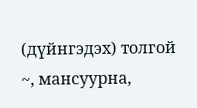(дүйнгэдэх) толгой ~, мансуурна,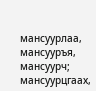мансуурлаа, мансууръя, мансуурч; мансуурцгаах,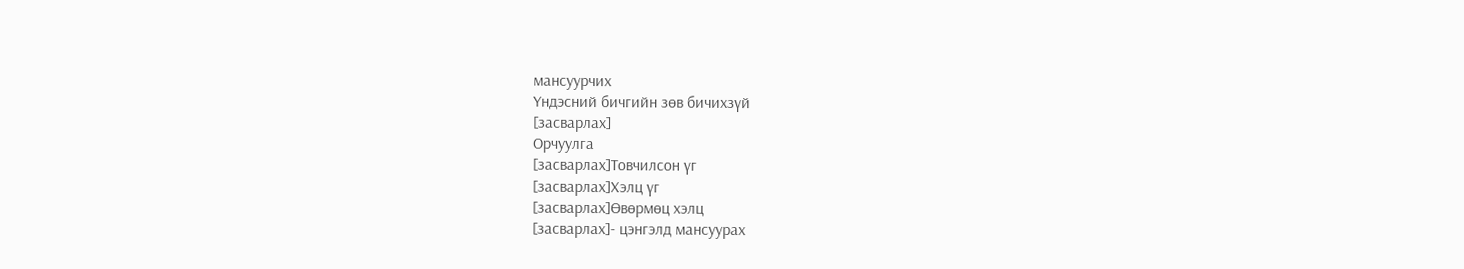мансуурчих
Үндэсний бичгийн зөв бичихзүй
[засварлах]
Орчуулга
[засварлах]Товчилсон үг
[засварлах]Хэлц үг
[засварлах]Өвөрмөц хэлц
[засварлах]- цэнгэлд мансуурах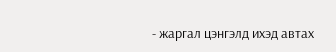- жаргал цэнгэлд ихэд автах